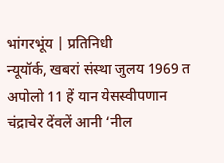भांगरभूंय | प्रतिनिधी
न्यूयॉर्क, खबरां संस्था जुलय 1969 त अपोलो 11 हें यान येसस्वीपणान चंद्राचेर देंवलें आनी ‘नील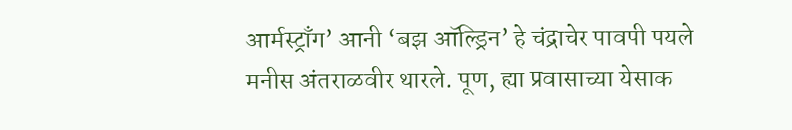आर्मस्ट्राँग’ आनी ‘बझ ऑल्ड्रिन’ हे चंद्राचेर पावपी पयले मनीस अंतराळवीर थारले. पूण, ह्या प्रवासाच्या येसाक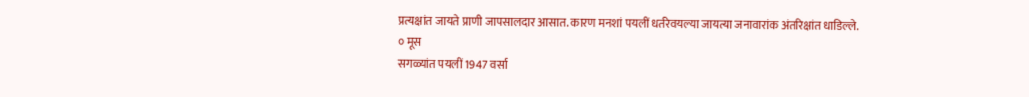प्रत्यक्षांत जायते प्राणी जापसालदार आसात. कारण मनशां पयलीं धर्तरेवयल्या जायत्या जनावारांक अंतरिक्षांत धाडिल्ले.
० मूस
सगळ्यांत पयलीं 1947 वर्सा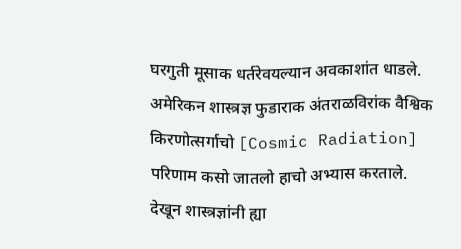घरगुती मूसाक धर्तरेवयल्यान अवकाशांत धाडले. अमेरिकन शास्त्रज्ञ फुडाराक अंतराळविरांक वैश्विक किरणोत्सर्गाचो [Cosmic Radiation] परिणाम कसो जातलो हाचो अभ्यास करताले. देखून शास्त्रज्ञांनी ह्या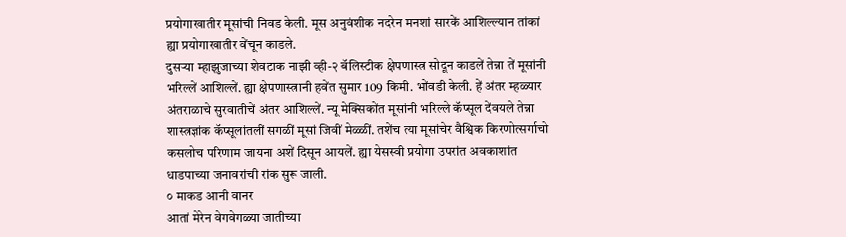प्रयोगाखातीर मूसांची निवड केली. मूस अनुवंशीक नदरेन मनशां सारकें आशिल्ल्यान तांकां ह्या प्रयोगाखातीर वेंचून काडले.
दुसऱ्या म्हाझुजाच्या शेवटाक नाझी व्ही-२ बॅलिस्टीक क्षेपणास्त्र सोदून काडलें तेन्ना तें मूसांनी भरिल्लें आशिल्लें. ह्या क्षेपणास्त्रानी हवेंत सुमार 109 किमी. भोंवडी केली. हें अंतर म्हळ्यार अंतराळाचे सुरवातीचें अंतर आशिल्लें. न्यू मेक्सिकोंत मूसांनी भरिल्ले कॅप्सूल देंवयले तेन्ना शास्त्रज्ञांक कॅप्सूलांतलीं सगळीं मूसां जिवीं मेळ्ळीं. तशेंच त्या मूसांचेर वैश्विक किरणोत्सर्गाचो कसलोच परिणाम जायना अशें दिसून आयलें. ह्या येसस्वी प्रयोगा उपरांत अवकाशांत धाडपाच्या जनावरांची रांक सुरू जाली.
० माकड आनी वानर
आतां मेरेन वेगवेगळ्या जातीच्या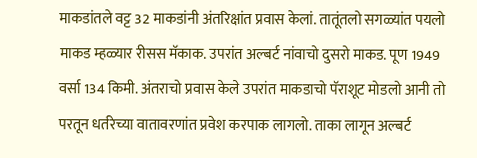माकडांतले वट्ट 32 माकडांनी अंतरिक्षांत प्रवास केलां. तातूंतलो सगळ्यांत पयलो माकड म्हळ्यार रीसस मॅकाक. उपरांत अल्बर्ट नांवाचो दुसरो माकड. पूण 1949 वर्सा 134 किमी. अंतराचो प्रवास केले उपरांत माकडाचो पॅराशूट मोडलो आनी तो परतून धर्तरेच्या वातावरणांत प्रवेश करपाक लागलो. ताका लागून अल्बर्ट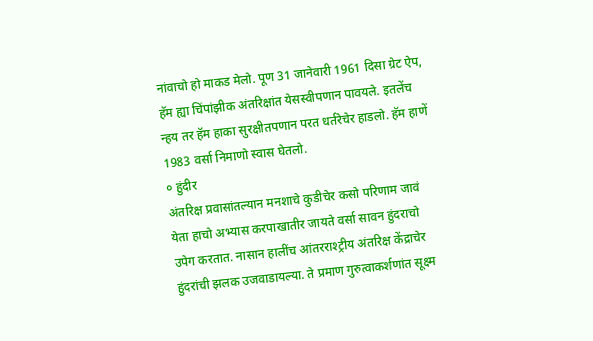नांवाचो हो माकड मेलो. पूण 31 जानेवारी 1961 दिसा ग्रेट ऐप, हॅम ह्या चिंपांझीक अंतरिक्षांत येसस्वीपणान पावयले. इतलेंच न्हय तर हॅम हाका सुरक्षीतपणान परत धर्तरेचेर हाडलो. हॅम हाणें 1983 वर्सा निमाणो स्वास घेतलो.
० हुंदीर
अंतरिक्ष प्रवासांतल्यान मनशाचे कुडीचेर कसो परिणाम जावं येता हाचो अभ्यास करपाखातीर जायते वर्सा सावन हुंदराचो उपेग करतात. नासान हालींच आंतरराश्ट्रीय अंतरिक्ष केंद्राचेर हुंदरांची झलक उजवाडायल्या. ते प्रमाण गुरुत्वाकर्शणांत सूक्ष्म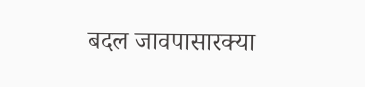बदल जावपासारक्या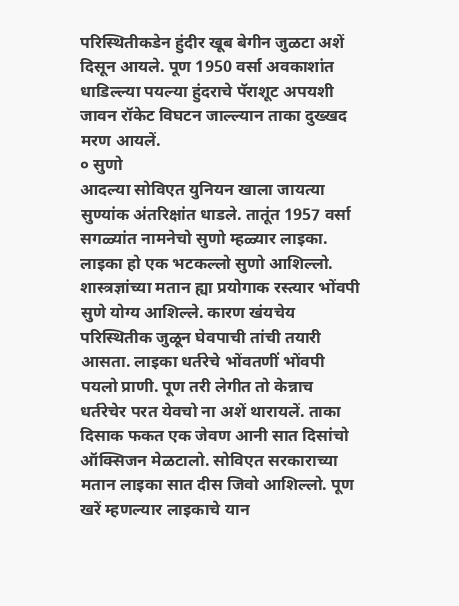परिस्थितीकडेन हुंदीर खूब बेगीन जुळटा अशें दिसून आयले. पूण 1950 वर्सा अवकाशांत धाडिल्ल्या पयल्या हुंदराचे पॅराशूट अपयशी जावन रॉकेट विघटन जाल्ल्यान ताका दुख्खद मरण आयलें.
० सुणो
आदल्या सोविएत युनियन खाला जायत्या सुण्यांक अंतरिक्षांत धाडले. तातूंत 1957 वर्सा सगळ्यांत नामनेचो सुणो म्हळ्यार लाइका. लाइका हो एक भटकल्लो सुणो आशिल्लो. शास्त्रज्ञांच्या मतान ह्या प्रयोगाक रस्त्यार भोंवपी सुणे योग्य आशिल्ले. कारण खंयचेय परिस्थितीक जुळून घेवपाची तांची तयारी आसता. लाइका धर्तरेचे भोंवतणीं भोंवपी पयलो प्राणी. पूण तरी लेगीत तो केन्नाच धर्तरेचेर परत येवचो ना अशें थारायलें. ताका दिसाक फकत एक जेवण आनी सात दिसांचो ऑक्सिजन मेळटालो. सोविएत सरकाराच्या मतान लाइका सात दीस जिवो आशिल्लो. पूण खरें म्हणल्यार लाइकाचे यान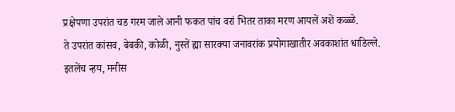प्रक्षेपणा उपरांत चड गरम जाले आनी फकत पांच वरां भितर ताका मरण आयलें अशें कळ्ळे.
ते उपरांत कांसव, बेबकी, कोळी, नुस्तें ह्या सारक्या जनावरांक प्रयोगाखातीर अवकाशांत धाडिल्ले. इतलेंच न्हय, मनीस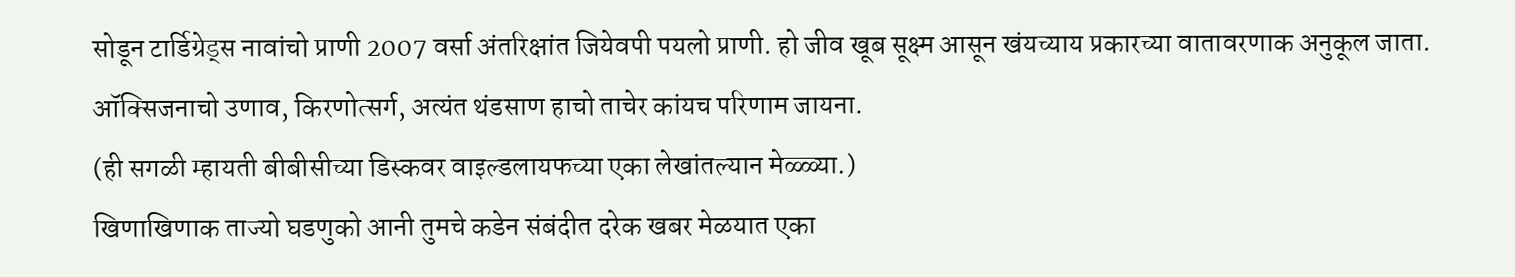सोडून टार्डिग्रेड्स नावांचो प्राणी 2007 वर्सा अंतरिक्षांत जियेवपी पयलो प्राणी. हो जीव खूब सूक्ष्म आसून खंयच्याय प्रकारच्या वातावरणाक अनुकूल जाता. ऑक्सिजनाचो उणाव, किरणोत्सर्ग, अत्यंत थंडसाण हाचो ताचेर कांयच परिणाम जायना.
(ही सगळी म्हायती बीबीसीच्या डिस्कवर वाइल्डलायफच्या एका लेखांतल्यान मेळ्ळ्या.)
खिणाखिणाक ताज्यो घडणुको आनी तुमचे कडेन संबंदीत दरेक खबर मेळयात एका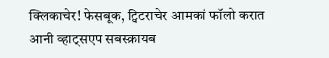क्लिकाचेर! फेसबूक, ट्विटराचेर आमकां फॉलो करात आनी व्हाट्सएप सबस्क्रायब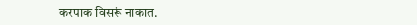करपाक विसरूं नाकात.